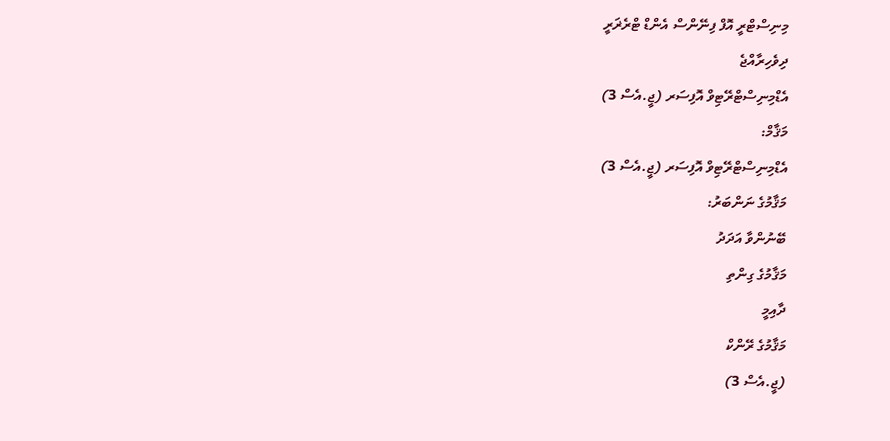މިނިސްޓްރީ އޮފް ފިނޭންސް އެންޑް ޓްރެޜަރީ
ދިވެހިރާއްޖެ
އެޑްމިނިސްޓްރޭޓިވް އޮފިސަރ (ޖީ.އެސް 3)
މަޤާމް:
އެޑްމިނިސްޓްރޭޓިވް އޮފިސަރ (ޖީ.އެސް 3)
މަޤާމުގެ ނަންބަރު:
ބޭނުންވާ އަދަދު
މަޤާމުގެ ގިންތި
ދާއިމީ
މަޤާމުގެ ރޭންކް
(ޖީ.އެސް 3)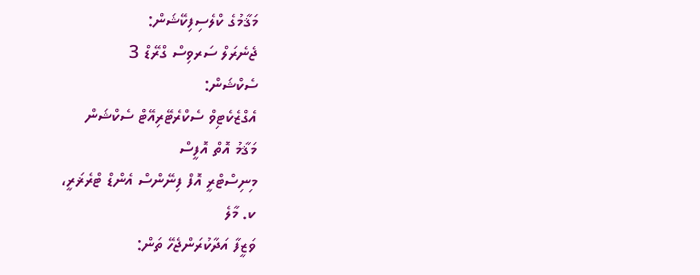މަޤާމުގެ ކްލެސިފިކޭޝަން:
ޖެނެރަލް ސަރވިސް ގްރޭޑް 3
ސެކްޝަން:
އެގްޒެކެޓިވް ސެކްރެޓޭރިއޭޓް ސެކްޝަން
މަޤާމު އޮތް އޮފީސް
މިނިސްޓްރީ އޮފް ފިނޭންސް އެންޑް ޓްރެޜަރީ،
ކ. މާލެ
ވަޒީފާ އަދާކުރަންޖެހޭ ތަން: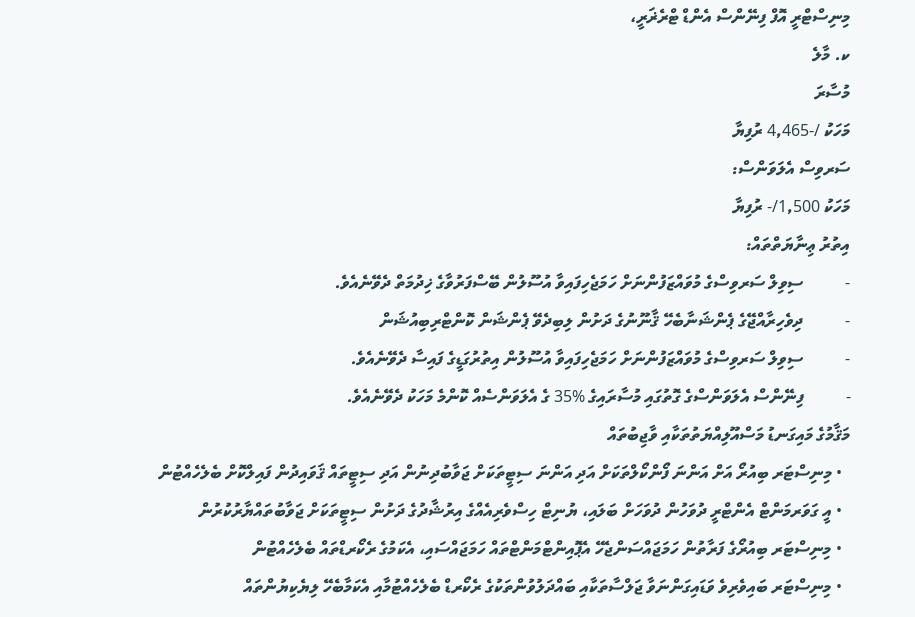މިނިސްޓްރީ އޮފް ފިނޭންސް އެންޑް ޓްރެޜަރީ،
ކ. މާލެ
މުސާރަ
މަހަކު /-4,465 ރުފިޔާ
ސަރވިސް އެލަވަންސް:
މަހަކު 1,500/- ރުފިޔާ
އިތުރު ޢިނާޔަތްތައް:
-          ސިވިލް ސަރވިސްގެ މުވައްޒަފުންނަށް ހަމަޖެހިފައިވާ އުސޫލުން ބޭސްފަރުވާގެ ޚިދުމަތް ދެވޭނެއެވެ.
-          ދިވެހިރާއްޖޭގެ ޕެންޝަނާބެހޭ ޤާނޫނުގެ ދަށުން ލިބިދެވޭ ޕެންޝަން ކޮންޓްރިބިއުޝަން
-          ސިވިލް ސަރވިސްގެ މުވައްޒަފުންނަށް ހަމަޖެހިފައިވާ އުސޫލުން އިތުރުގަޑީގެ ފައިސާ ދެވޭނެއެވެ.
-          ފިނޭންސް އެލަވަންސްގެ ގޮތުގައި މުސާރައިގެ %35 ގެ އެލަވަންސެއް ކޮންމެ މަހަކު ދެވޭނެއެވެ.
މަޤާމުގެ މައިގަނޑު މަސްއޫލިއްޔަތުތަކާއި ވާޖިބުތައް
  • މިނިސްޓަރ ބިއުރޯ އަށް އަންނަ ފޯންކޯލްތަކަށް އަދި އަންނަ ސިޓީތަކަށް ޖަވާބުދިނުން އަދި ސިޓީތައް ޤަވައިދުން ފައިލްކޮށް ބެލެހެއްޓުން
  • އީ ގަވަރމަންޓް އެންޓްރީ ދުވަހުން ދުވަހަށް ބަލައި، ޔުނިޓް ހިސްވެރިއެއްގެ އިރުޝާދުގެ ދަށުން ސިޓީތަކަށް ޖަވާބުތައްޔާރުކުރުން
  • މިނިސްޓަރ ބިއުރޯގެ ފަރާތުން ހަމަޖައްސަންޖެހޭ އެޕޮއިންޓްމަންޓްތައް ހަމަޖައްސައި، އެކަމުގެ ރެކޯރޑްތައް ބެލެހެއްޓުން
  • މިނިސްޓަރ ބައިވެރިވެ ވަޑައިގަންނަވާ ޖަލްސާތަކާއި ބައްދަލުވުންތަކުގެ ރެކޯރޑް ބެލެހެއްޓުމާއި އެކަމާބެހޭ ލިޔެކިޔުންތައް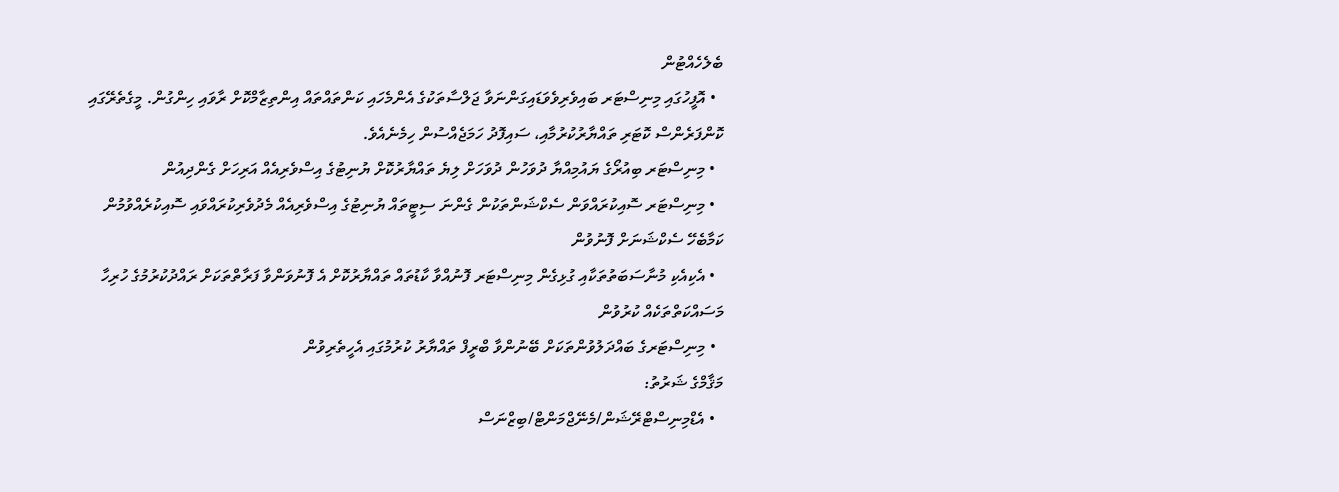ބެލެހެއްޓުން
  • އޮފީހުގައި މިނިސްޓަރ ބައިވެރިވެވަޑައިގަންނަވާ ޖަލްސާތަކުގެ އެންމެހައި ކަންތައްތައް އިންތިޒާމްކޮށް ރާވައި ހިންގުން. މީގެތެރޭގައި ކޮންފަރެންސް ކޮޓަރި ތައްޔާރުކުރުމާއި، ސައިފޮދު ހަމަޖެއްސުން ހިމެނެއެވެ.
  • މިނިސްޓަރ ބިއުރޯގެ ޔައުމިއްޔާ ދުވަހުން ދުވަހަށް ލިޔެ ތައްޔާރުކޮށް ޔުނިޓުގެ އިސްވެރިއެއް އަރިހަށް ގެންދިއުން
  • މިނިސްޓަރ ސޮއިކުރައްވަން ސެކްޝަންތަކުން ގެންނަ ސިޓީތައް ޔުނިޓުގެ އިސްވެރިއެއް މެދުވެރިކުރައްވައި ސޮއިކުރެއްވުމުން ކަމާބެހޭ ސެކްޝަނަށް ފޮނުވުން
  • އެކިއެކި މުނާސަބަތުތަކާއި ގުޅިގެން މިނިސްޓަރ ފޮނުއްވާ ކާޑުތައް ތައްޔާރުކޮށް އެ ފޮނުވަންވާ ފަރާތްތަކަށް ރައްދުކުރުމުގެ ހުރިހާ މަސައްކަތްތަކެއް ކުރުވުން
  • މިނިސްޓަރގެ ބައްދަލުވުންތަކަށް ބޭނުންވާ ބްރީފް ތައްޔާރު ކުރުމުގައި އެހީތެރިވުން
މަޤާމްގެ ޝަރުތު:
  • އެޑްމިނިސްޓްރޭޝަން/މެނޭޖްމަންޓް/ބިޒްނަސް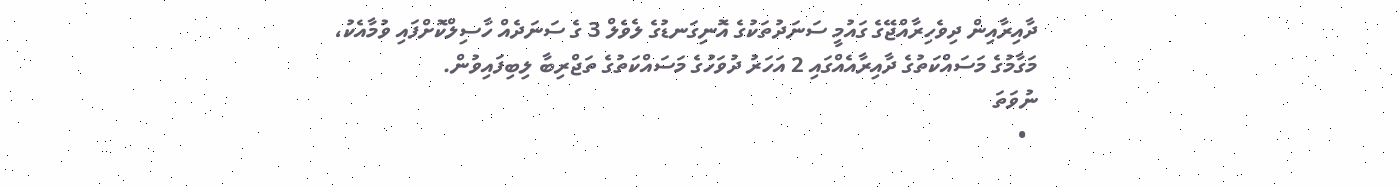ދާއިރާއިން ދިވެހިރާއްޖޭގެ ގައުމީ ސަނަދުތަކުގެ އޮނިގަނޑުގެ ލެވެލް 3 ގެ ސަނަދެއް ހާސިލްކޮށްފައި ވުމާއެކު، މަގާމުގެ މަސައްކަތުގެ ދާއިރާއެއްގައި 2 އަހަރު ދުވަހުގެ މަސައްކަތުގެ ތަޖްރިބާ ލިބިފައިވުން.
ނުވަތަ
  •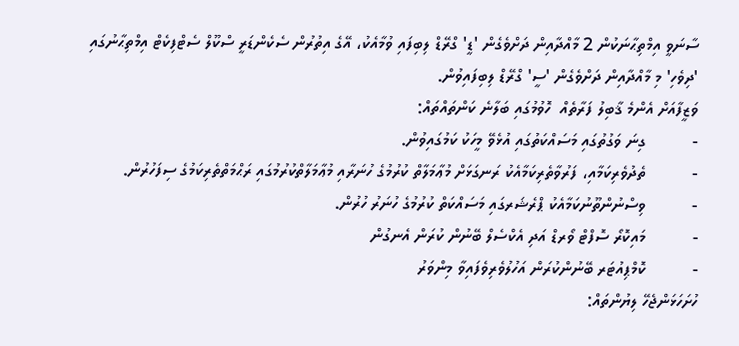ސާނަވީ އިމްތިޙާނަކުން 2 މާއްދާއިން ދަށްވެގެން 'ޑީ' ގްރޭޑް ލިބިފައި ވުމާއެކު، އޭގެ އިތުރުން ސެކެންޑަރީ ސްކޫލް ސެޓްފިކެޓް އިމްތިޙާނުގައި 'ދިވެހި' މި މާއްދާއިން ދަށްވެގެން 'ސީ' ގްރޭޑް ލިބިފައިވުން.
ވަޒީފާއަށް އެންމެ ޤާބިލު ފަރާތެއް  ހޮވުމުގައި ބަލާނެ ކަންތައްތައް:
-          ގިނަ ވަގުތުގައި މަސައްކަތުގައި އުޅެވޭ މީހަކު ކަމުގައިވުން.
-          ތެދުވެރިކަމާއި، ފަރުވާތެރިކަމާއެކު ރަނގަޅަށް މުޢާމަލާތް ކުރުމުގެ ހުނަރާއި މުޢާމަލާތްކުރުމުގައި ރަޙްމަތްތެރިކަމުގެ ސިފަހުރުން.
-          ވިސްނުންތޫނުކަމާއެކު ޕްރެޝަރގައި މަސައްކަތް ކުރުމުގެ ހުނަރު ހުރުން.
-          މައިކޮރޯ ސޮފްޓް ވޯރޑް އަދި އެކްސެލް ބޭނުން ކުރަން އެނގުން
-          ކޮމްޕިއުޓަރ ބޭނުންކުރަން އަހުލުވެރިވެފައިވާ މިންވަރު
ހުށަހަޅަންޖެހޭ ލިޔުންތައް: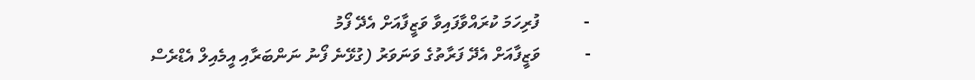-          ފުރިހަމަ ކުރައްވާފައިވާ ވަޒީފާއަށް އެދޭ ފޯމު
-          ވަޒީފާއަށް އެދޭ ފަރާތުގެ ވަނަވަރު (ގުޅޭނެ ފޯނު ނަންބަރާއި އީމެއިލް އެޑްރެސް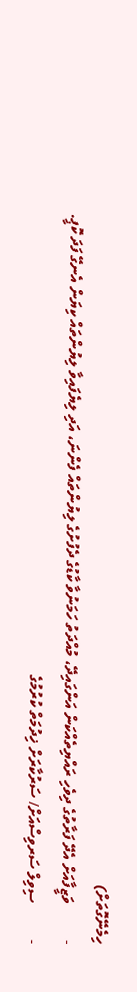ހިމެނޭގޮތަށް)
-          ވަޒީފާއަށް އެދޭ ފަރާތުގެ ދިވެހި ރައްޔިތެއްކަން އަންގައިދޭ، މުއްދަތު ހަމަނުވާ ކާޑުގެ ދެފުށުގެ ލިޔުންތައް ފެންނަ، އަދި ލިޔެފައިވާ ލިޔުންތައް ކިޔަން އެނގޭ ފަދަ ކޮޕީ.
-          ސިވިލް ސަރވިސްއަށް/ ސަރުކާރަށް ޚިދުމަތް ކުރުމުގެ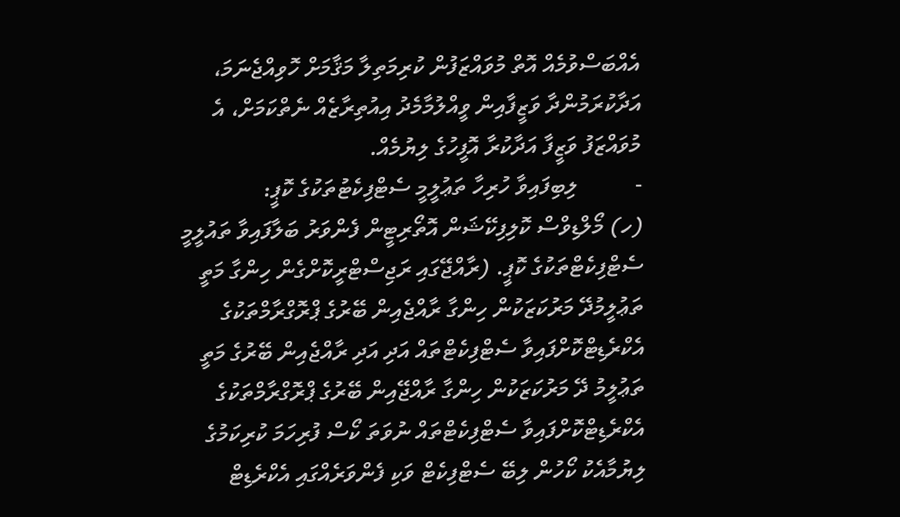އެއްބަސްވުމެއް އޮތް މުވައްޒަފުން ކުރިމަތިލާ މަޤާމަށް ހޮވިއްޖެނަމަ، އަދާކުރަމުންދާ ވަޒީފާއިން ވީއްލުމާމެދު އިއުތިރާޒެއް ނެތްކަމަށް، އެ މުވައްޒަފު ވަޒީފާ އަދާކުރާ އޮފީހުގެ ލިޔުމެއް.
-          ލިބިފައިވާ ހުރިހާ ތަޢުލީމީ ސެޓްފިކެޓުތަކުގެ ކޮޕީ:
(ހ) މޯލްޑިވްސް ކޮލިފިކޭޝަން އޮތޯރިޓީން ފެންވަރު ބަލާފައިވާ ތައުލީމީ ސެޓްފިކެޓްތަކުގެ ކޮޕީ. (ރާއްޖޭގައި ރަޖިސްޓްރީކޮށްގެން ހިންގާ މަތީ ތަޢުލީމުދޭ މަރުކަޒަކުން ހިންގާ ރާއްޖެއިން ބޭރުގެ ޕްރޮގްރާމްތަކުގެ އެކްރެޑިޓްކޮށްފައިވާ ސެޓްފިކެޓްތައް އަދި އަދި ރާއްޖެއިން ބޭރުގެ މަތީ ތަޢުލީމު ދޭ މަރުކަޒަކުން ހިންގާ ރާއްޖޭއިން ބޭރުގެ ޕްރޮގްރާމްތަކުގެ އެކްރެޑިޓްކޮށްފައިވާ ސެޓްފިކެޓްތައް ނުވަތަ ކޯސް ފުރިހަމަ ކުރިކަމުގެ ލިޔުމާއެކު ކޯހުން ލިބޭ ސެޓްފިކެޓް ވަކި ފެންވަރެއްގައި އެކްރެޑިޓް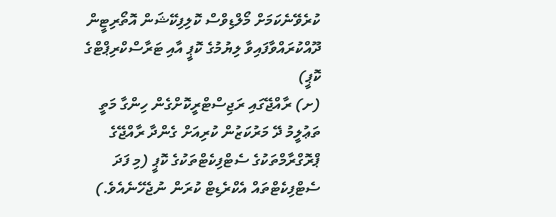ކުރެވޭނެކަމަށް މޯލްޑިވްސް ކޮލިފިކޭޝަން އޮތޯރިޓީން ދޫއްކުރައްވާފައިވާ ލިޔުމުގެ ކޮޕީ އާއި ޓަރާސްކްރިޕްޓްގެ ކޮޕީ)
(ށ) ރާއްޖޭގައި ރަޖިސްޓްރީކޮށްގެން ހިންގާ މަތީ ތަޢުލީމު ދޭ މަރުކަޒުން ކުރިއަށް ގެންދާ ރާއްޖޭގެ ޕްރޮގްރާމްތަކުގެ ސެޓްފިކެޓްތަކުގެ ކޮޕީ (މި ފަދަ ސެޓްފިކެޓްތައް އެކްރެޑިޓް ކުރަން ނުޖެހޭނެއެވެ.)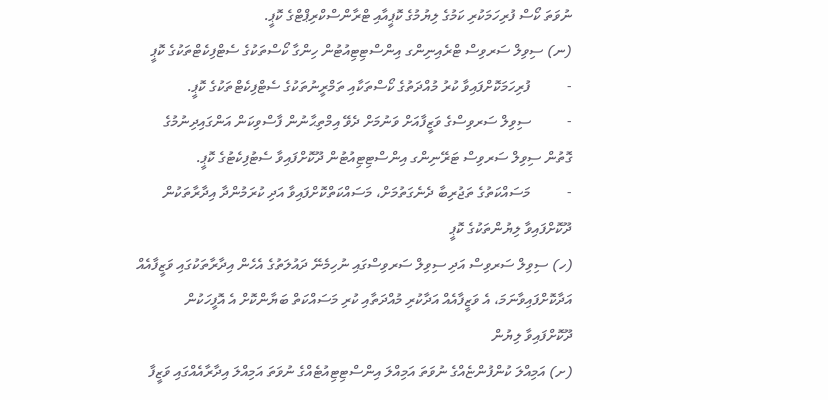ނުވަތަ ކޯސް ފުރިހަމަކުރި ކަމުގެ ލިޔުމުގެ ކޮޕީއާއި ޓްރާންސްކްރިޕްޓްގެ ކޮޕީ.
(ނ) ސިވިލް ސަރވިސް ޓްރެއިނިންގ އިންސްޓިޓިއުޓުން ހިންގާ ކޯސްތަކުގެ ސެޓްފިކެޓްތަކުގެ ކޮޕީ
-          ފުރިހަމަކޮށްފައިވާ ކުރު މުއްދަތުގެ ކޯސްތަކާއި ތަމްރީނުތަކުގެ ސެޓްފިކެޓްތަކުގެ ކޮޕީ.
-          ސިވިލް ސަރވިސްގެ ވަޒީފާއަށް ވަނުމަށް ދެވޭ އިމްތިޙާނުން ފާސްވިކަން އަންގައިދިނުމުގެ ގޮތުން ސިވިލް ސަރވިސް ޓަރޭނިންގ އިންސްޓިޓިއުޓުން ދޫކޮށްފައިވާ ސެޓުފިކެޓުގެ ކޮޕީ.
-          މަސައްކަތުގެ ތަޖުރިބާ ދެނެގަތުމަށް، މަސައްކަތްކޮށްފައިވާ އަދި ކުރަމުންދާ އިދާރާތަކުން ދޫކޮށްފައިވާ ލިޔުންތަކުގެ ކޮޕީ
(ހ) ސިވިލް ސަރވިސް އަދި ސިވިލް ސަރވިސްގައި ނުހިމެނޭ ދައުލަތުގެ އެހެން އިދާރާތަކުގައި ވަޒީފާއެއް އަދާކޮށްފައިވާނަމަ، އެ ވަޒީފާއެއް އަދާކުރި މުއްދަތާއި ކުރި މަސައްކަތް ބަޔާންކޮށް އެ އޮފީހަކުން ދޫކޮށްފައިވާ ލިޔުން
(ށ) އަމިއްލަ ކުންފުންޏެއްގެ ނުވަތަ އަމިއްލަ އިންސްޓިޓިއުޓެއްގެ ނުވަތަ އަމިއްލަ އިދާރާއެއްގައި ވަޒީފާ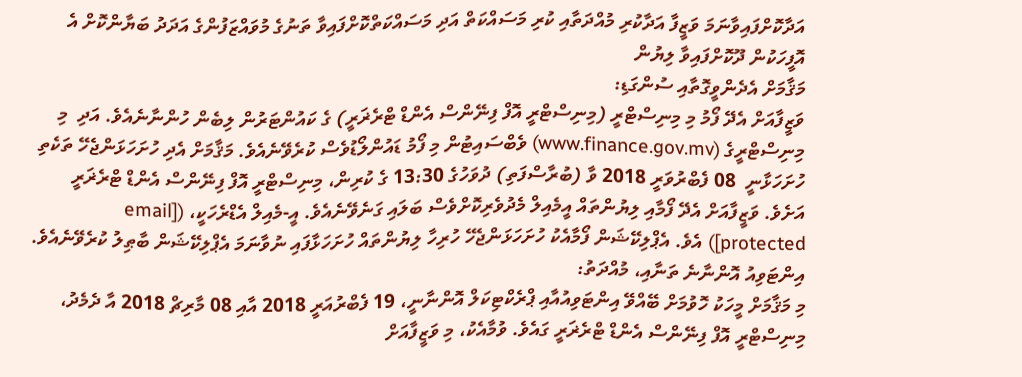އަދާކޮށްފައިވާނަމަ ވަޒީފާ އަދާކުރި މުއްދަތާއި ކުރި މަސައްކަތް އަދި މަސައްކަތްކޮށްފައިވާ ތަނުގެ މުވައްޒަފުންގެ އަދަދު ބަޔާންކޮށް އެ އޮފީހަކުން ދޫކޮށްފައިވާ ލިޔުން
މަޤާމަށް އެދެންވީގޮތާއި ސުންގަޑި:
ވަޒީފާއަށް އެދޭ ފޯމު މި މިނިސްޓްރީ (މިނިސްޓްރީ އޮފް ފިނޭންސް އެންޑް ޓްރެޜަރީ) ގެ ކައުންޓަރުން ލިބެން ހުންނާނެއެވެ. އަދި  މި މިނިސްޓްރީގެ (www.finance.gov.mv) ވެބްސައިޓުން މި ފޯމު ޑައުންލޯޑުވެސް ކުރެވޭނެއެވެ. މަޤާމަށް އެދި ހުށަހަޅަންޖެހޭ ތަކެތި ހުށަހަޅާނީ  08 ފެބްރުވަރީ 2018 ވާ (ބުރާސްފަތި) ދުވަހުގެ 13:30 ގެ ކުރިން، މިނިސްޓްރީ އޮފް ފިނޭންސް އެންޑް ޓްރެޜަރީ އަށެވެ. ވަޒީފާއަށް އެދޭ ފޯމާއި ލިޔުންތައް އީމެއިލް މެދުވެރިކޮށްވެސް ބަލައި ގަނެވޭނެއެވެ. އީ-މެއިލް އެޑްރެހަކީ، ([email protected]) އެވެ. އެޕްލިކޭޝަން ފޯމާއެކު ހުށަހަޅަންޖެހޭ ހުރިހާ ލިޔުންތައް ހުށަހަޅާފައި ނުވާނަމަ އެޕްލިކޭޝަން ބާޠިލު ކުރެވޭނެއެވެ.
އިންޓަވިއު އޮންނާނެ ތަނާއި، މުއްދަތު:
މި މަޤާމަށް މީހަކު ހޮވުމަށް ބޭއްވޭ އިންޓަވިއުއާއި ޕްރެކްޓިކަލް އޮންނާނީ، 19 ފެބްރުއަރީ 2018 އާއި 08 މާރިޗް 2018 އާ ދެމެދު، މިނިސްޓްރީ އޮފް ފިނޭންސް އެންޑް ޓްރެޜަރީ ގައެވެ. ވުމާއެކު، މި ވަޒީފާއަށް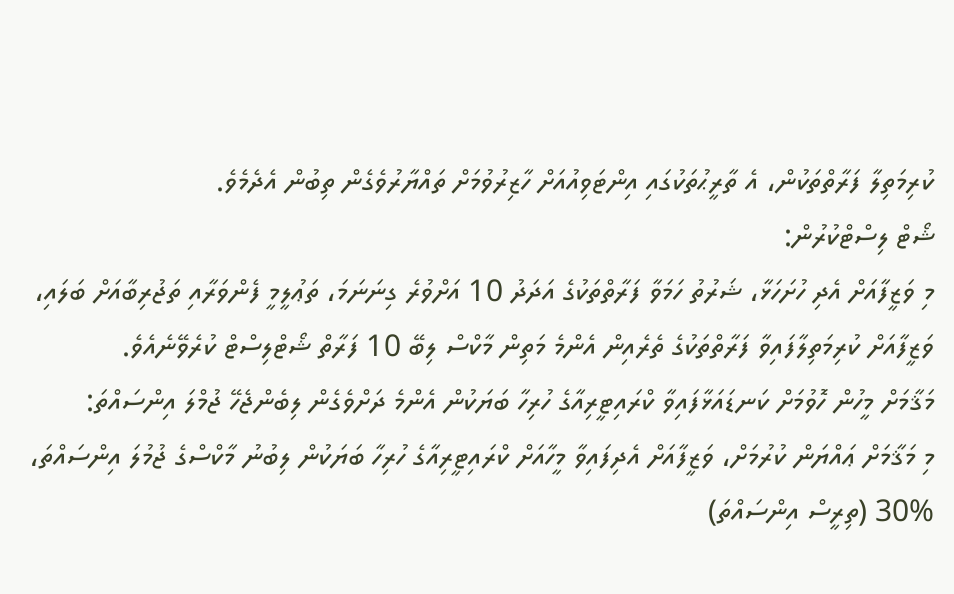ކުރިމަތިލާ ފަރާތްތަކުން، އެ ތާރީޙުތަކުގައި އިންޓަވިއުއަށް ހާޒިރުވުމަށް ތައްޔާރުވެގެން ތިބުން އެދެމެވެ.
ޝޯޓް ލިސްޓްކުރުން:
މި ވަޒީފާއަށް އެދި ހުށަހަޅާ، ޝަރުތު ހަމަވާ ފަރާތްތަކުގެ އަދަދު 10 އަށްވުރެ ގިނަނަމަ، ތަޢުލީމީ ފެންވަރާއި ތަޖުރިބާއަށް ބަލައި، ވަޒީފާއަށް ކުރިމަތިލާފައިވާ ފަރާތްތަކުގެ ތެރެއިން އެންމެ މަތިން މާކްސް ލިބޭ 10 ފަރާތް ޝޯޓްލިސްޓް ކުރެވޭނެއެވެ.
މަޤާމަށް މީހުން ހޮވުމަށް ކަނޑައަޅާފައިވާ ކްރައިޓީރިއާގެ ހުރިހާ ބަޔަކުން އެންމެ ދަށްވެގެން ލިބެންޖެހޭ ޖުމްލަ އިންސައްތަ:
މި މަޤާމަށް ޢައްޔަން ކުރުމަށް، ވަޒީފާއަށް އެދިފައިވާ މީހާއަށް ކްރައިޓީރިއާގެ ހުރިހާ ބަޔަކުން ލިބުނު މާކްސްގެ ޖުމުލަ އިންސައްތަ، %30 (ތިރީސް އިންސައްތަ)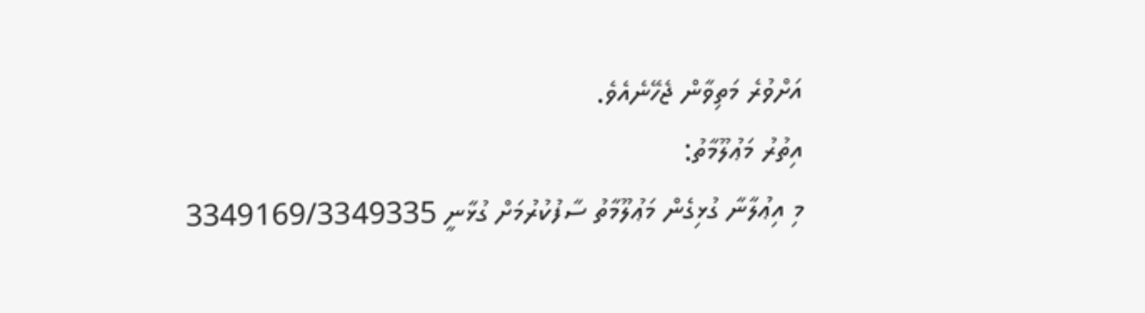އަށްވުރެ މަތިވާން ޖެހޭނެއެވެ.
އިތުރު މަޢުލޫމާތު:
މި އިޢުލާނާ ގުޅިގެން މަޢުލޫމާތު ސާފުކުރުމަށް ގުޅާނީ 3349169/3349335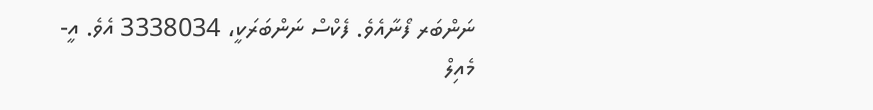ނަންބަރ ފޯނާއެވެ. ފެކްސް ނަންބަރަކީ، 3338034 އެވެ. އީ-މެއިލް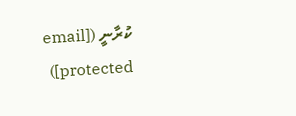ކުރާނީ ([email protected])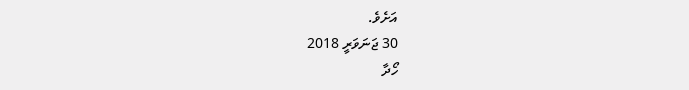އަށެވެ.
30 ޖަނަވަރީ 2018
ހޯދާ